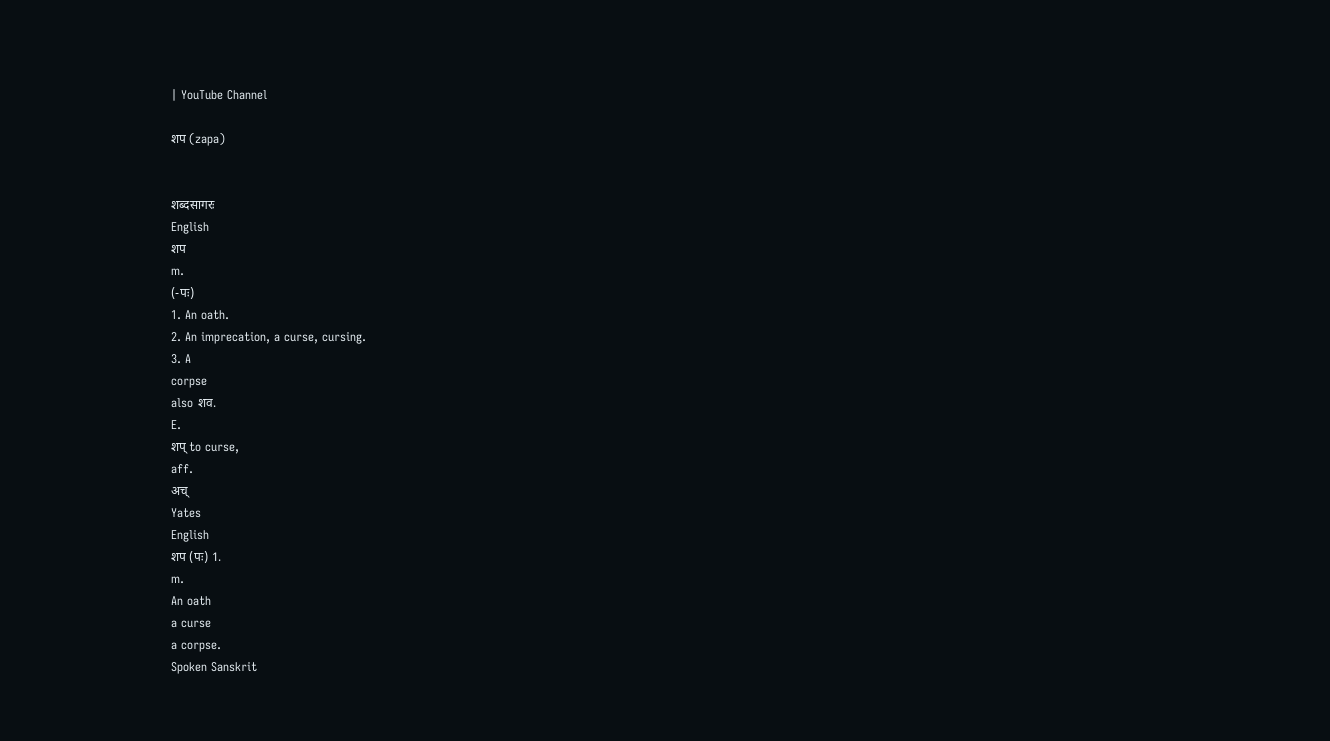| YouTube Channel

शप (zapa)


शब्दसागरः
English
शप
m.
(-पः)
1. An oath.
2. An imprecation, a curse, cursing.
3. A
corpse
also शव.
E.
शप् to curse,
aff.
अच्
Yates
English
शप (पः) 1.
m.
An oath
a curse
a corpse.
Spoken Sanskrit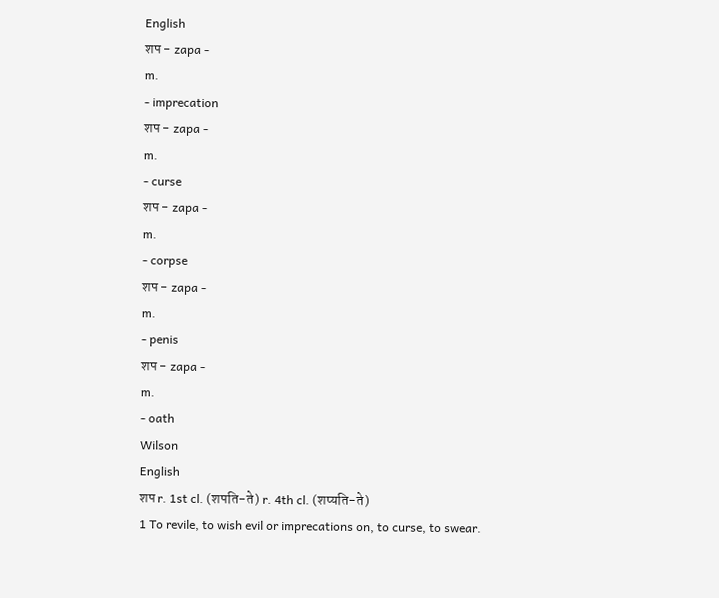English
शप - zapa -
m.
- imprecation
शप - zapa -
m.
- curse
शप - zapa -
m.
- corpse
शप - zapa -
m.
- penis
शप - zapa -
m.
- oath
Wilson
English
शप r. 1st cl. (शपति-ते) r. 4th cl. (शप्यति-ते)
1 To revile, to wish evil or imprecations on, to curse, to swear.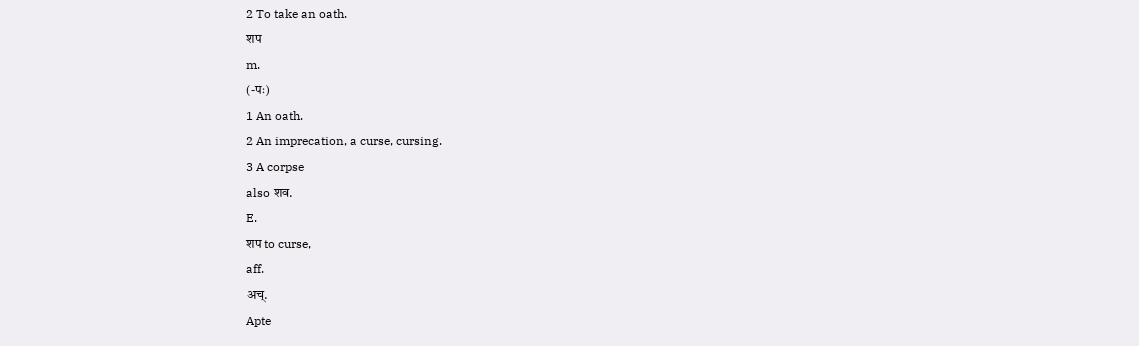2 To take an oath.
शप
m.
(-पः)
1 An oath.
2 An imprecation, a curse, cursing.
3 A corpse
also शव.
E.
शप to curse,
aff.
अच्.
Apte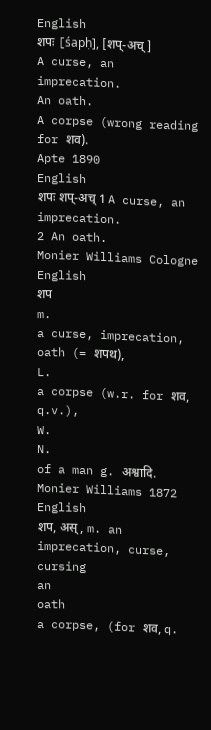English
शपः [śapḥ], [शप्-अच्]
A curse, an imprecation.
An oath.
A corpse (wrong reading for शव).
Apte 1890
English
शपः शप्-अच् 1 A curse, an imprecation.
2 An oath.
Monier Williams Cologne
English
शप
m.
a curse, imprecation, oath (= शपथ),
L.
a corpse (w.r. for शव, q.v.),
W.
N.
of a man g. अश्वादि.
Monier Williams 1872
English
शप, अस्, m. an imprecation, curse, cursing
an
oath
a corpse, (for शव, q.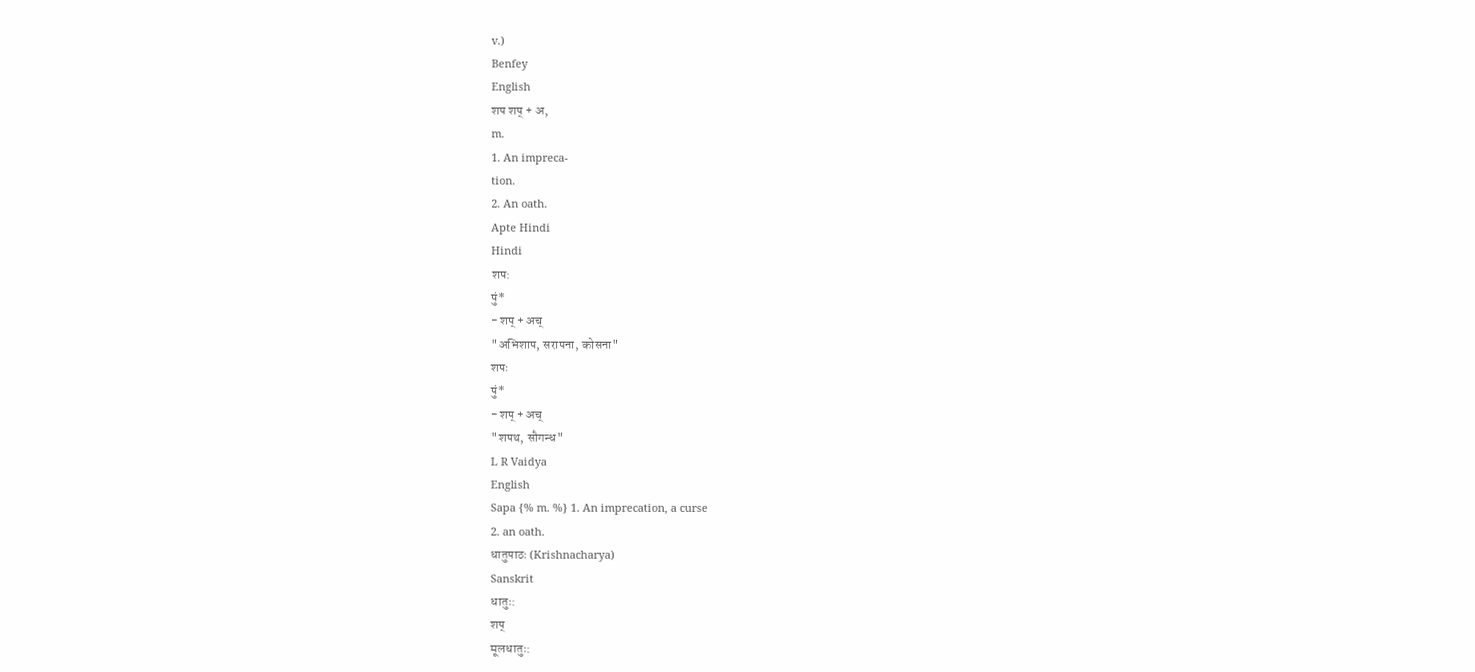v.)
Benfey
English
शप शप् + अ,
m.
1. An impreca-
tion.
2. An oath.
Apte Hindi
Hindi
शप:
पुं*
- शप् + अच्
"अभिशाप, सरापना, कोसना"
शपः
पुं*
- शप् + अच्
"शपथ, सौगन्ध"
L R Vaidya
English
Sapa {% m. %} 1. An imprecation, a curse
2. an oath.
धातुपाठः (Krishnacharya)
Sanskrit
धातुः:
शप्
मूलधातुः: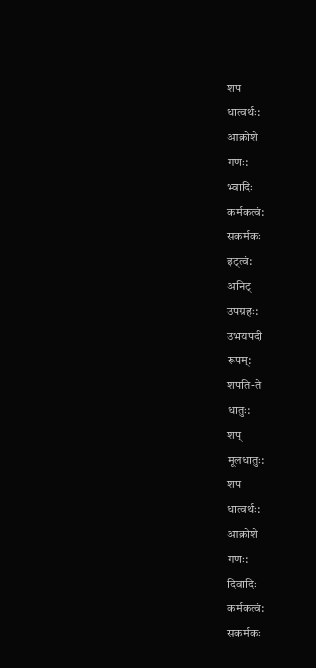शप
धात्वर्थः:
आक्रोशे
गणः:
भ्वादिः
कर्मकत्वं:
सकर्मकः
इट्त्वं:
अनिट्
उपग्रहः:
उभयपदी
रूपम्:
शपति-ते
धातुः:
शप्
मूलधातुः:
शप
धात्वर्थः:
आक्रोशे
गणः:
दिवादिः
कर्मकत्वं:
सकर्मकः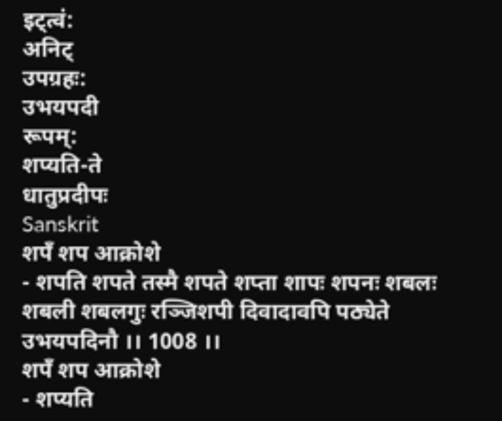इट्त्वं:
अनिट्
उपग्रहः:
उभयपदी
रूपम्:
शप्यति-ते
धातुप्रदीपः
Sanskrit
शपँ शप आक्रोशे
- शपति शपते तस्मै शपते शप्ता शापः शपनः शबलः शबली शबलगुः रञ्जिशपी दिवादावपि पठ्येते उभयपदिनौ ।। 1008 ।।
शपँ शप आक्रोशे
- शप्यति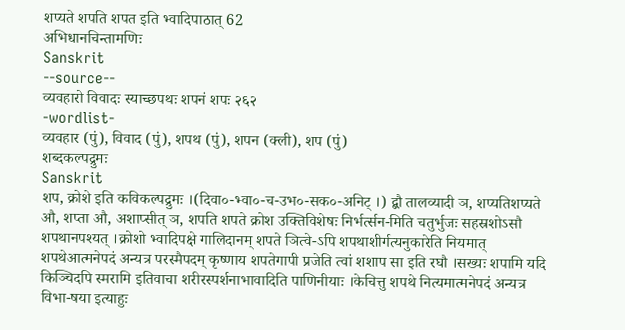शप्यते शपति शपत इति भ्वादिपाठात् 62
अभिधानचिन्तामणिः
Sanskrit
--source--
व्यवहारो विवादः स्याच्छपथः शपनं शपः २६२
-wordlist-
व्यवहार (पुं), विवाद (पुं), शपथ (पुं), शपन (क्ली), शप (पुं)
शब्दकल्पद्रुमः
Sanskrit
शप, क्रोशे इति कविकल्पद्रुमः ।(दिवा०-भ्वा०-च-उभ०-सक०-अनिट् ।) द्बौ तालव्यादी ञ, शप्यतिशप्यते औ, शप्ता औ, अशाप्सीत् ञ, शपति शपते क्रोश उक्तिविशेषः निर्भर्त्सन-मिति चतुर्भुजः सहस्रशोऽसौ शपथानपश्यत् ।क्रोशो भ्वादिपक्षे गालिदानम् शपते ञित्वे-ऽपि शपथाशीर्गत्यनुकारेति नियमात् शपथेआत्मनेपदं अन्यत्र परस्मैपदम् कृष्णाय शपतेगापी प्रजेति त्वां शशाप सा इति रघौ ।सख्यः शपामि यदि किञ्चिदपि स्मरामि इतिवाचा शरीरस्पर्शनाभावादिति पाणिनीयाः ।केचित्तु शपथे नित्यमात्मनेपदं अन्यत्र विभा-षया इत्याहुः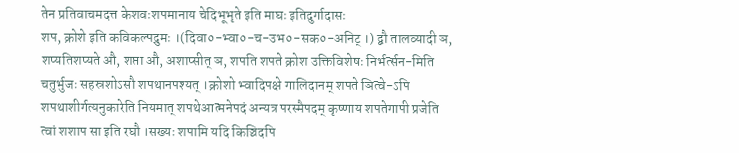तेन प्रतिवाचमदत्त केशवःशपमानाय चेदिभूभृते इति माघः इतिदुर्गादासः
शप, क्रोशे इति कविकल्पद्रुमः ।(दिवा०-भ्वा०-च-उभ०-सक०-अनिट् ।) द्बौ तालव्यादी ञ, शप्यतिशप्यते औ, शप्ता औ, अशाप्सीत् ञ, शपति शपते क्रोश उक्तिविशेषः निर्भर्त्सन-मिति चतुर्भुजः सहस्रशोऽसौ शपथानपश्यत् ।क्रोशो भ्वादिपक्षे गालिदानम् शपते ञित्वे-ऽपि शपथाशीर्गत्यनुकारेति नियमात् शपथेआत्मनेपदं अन्यत्र परस्मैपदम् कृष्णाय शपतेगापी प्रजेति त्वां शशाप सा इति रघौ ।सख्यः शपामि यदि किञ्चिदपि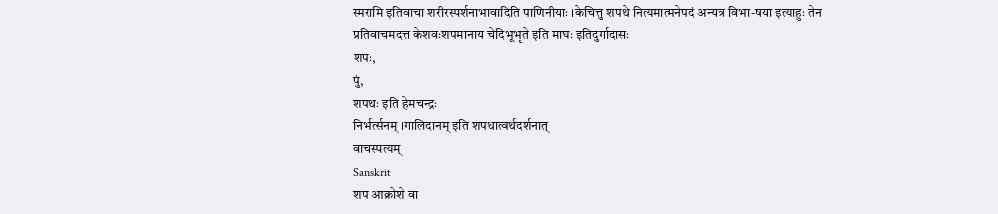स्मरामि इतिवाचा शरीरस्पर्शनाभावादिति पाणिनीयाः ।केचित्तु शपथे नित्यमात्मनेपदं अन्यत्र विभा-षया इत्याहुः तेन प्रतिवाचमदत्त केशवःशपमानाय चेदिभूभृते इति माघः इतिदुर्गादासः
शपः,
पुं,
शपथः इति हेमचन्द्रः
निर्भर्त्सनम् ।गालिदानम् इति शपधात्वर्थदर्शनात्
वाचस्पत्यम्
Sanskrit
शप आक्रोशे वा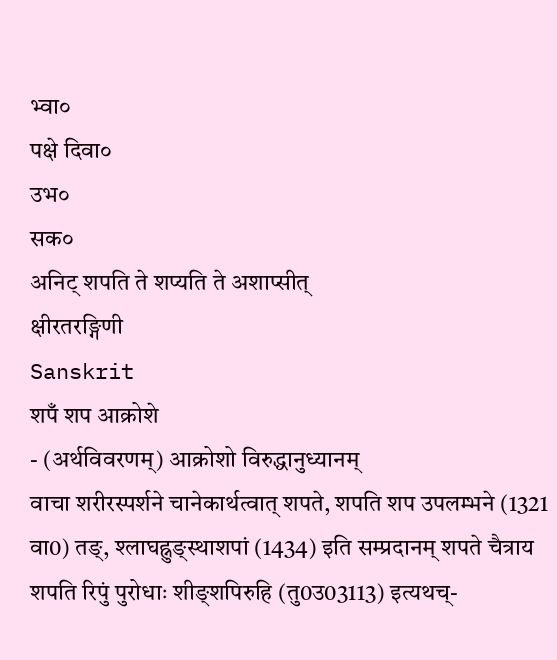भ्वा०
पक्षे दिवा०
उभ०
सक०
अनिट् शपति ते शप्यति ते अशाप्सीत्
क्षीरतरङ्गिणी
Sanskrit
शपँ शप आक्रोशे
- (अर्थविवरणम्) आक्रोशो विरुद्धानुध्यानम्
वाचा शरीरस्पर्शने चानेकार्थत्वात् शपते, शपति शप उपलम्भने (1321 वा0) तङ्, श्लाघह्नुङ्स्थाशपां (1434) इति सम्प्रदानम् शपते चैत्राय शपति रिपुं पुरोधाः शीङ्शपिरुहि (तु0उ03113) इत्यथच्-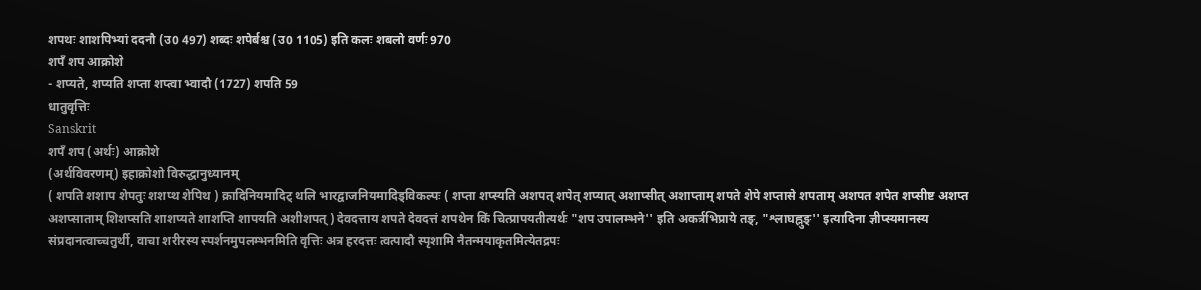शपथः शाशपिभ्यां ददनौ (उ0 497) शब्दः शपेर्बश्च (उ0 1105) इति कलः शबलो वर्णः 970
शपँ शप आक्रोशे
- शप्यते, शप्यति शप्ता शप्त्वा भ्वादौ (1727) शपति 59
धातुवृत्तिः
Sanskrit
शपँ शप (अर्थः) आक्रोशे
(अर्थविवरणम्) इहाक्रोशो विरुद्धानुध्यानम्
( शपति शशाप शेपतुः शशप्थ शेपिथ ) क्रादिनियमादिट् थलि भारद्वाजनियमादिड्विकल्पः ( शप्ता शप्स्यति अशपत् शपेत् शप्यात् अशाप्सीत् अशाप्ताम् शपते शेपे शप्तासे शपताम् अशपत शपेत शप्सीष्ट अशप्त अशप्साताम् शिशप्सति शाशप्यते शाशप्ति शापयति अशीशपत् ) देवदत्ताय शपते देवदत्तं शपथेन किं चित्प्रापयतीत्यर्थः "शप उपालम्भने'' इति अकर्त्रभिप्राये तङ्, "श्लाघह्नुङ्'' इत्यादिना ज्ञीप्स्यमानस्य संप्रदानत्वाच्चतुर्थी, वाचा शरीरस्य स्पर्शनमुपलम्भनमिति वृत्तिः अत्र हरदत्तः त्वत्पादौ स्पृशामि नैतन्मयाकृतमित्येतद्रपः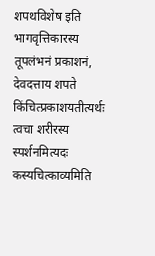शपथविशेष इति भागवृत्तिकारस्य तूपलंभनं प्रकाशनं, देवदत्ताय शपते किंचित्प्रकाशयतीत्यर्थः त्वचा शरीरस्य स्पर्शनमित्यदः कस्यचित्काव्यमिति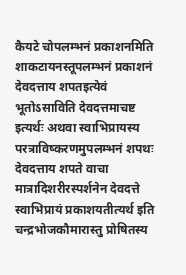कैयटे चोपलम्भनं प्रकाशनमिति शाकटायनस्तूपलम्भनं प्रकाशनं देवदत्ताय शपतइत्येवं भूतोऽसाविति देवदत्तमाचष्ट इत्यर्थः अथवा स्वाभिप्रायस्य परत्राविष्करणमुपलम्भनं शपथः देवदत्ताय शपते वाचा मात्रादिशरीरस्पर्शनेन देवदत्ते स्वाभिप्रायं प्रकाशयतीत्यर्थ इति चन्द्रभोजकौमारास्तु प्रोषितस्य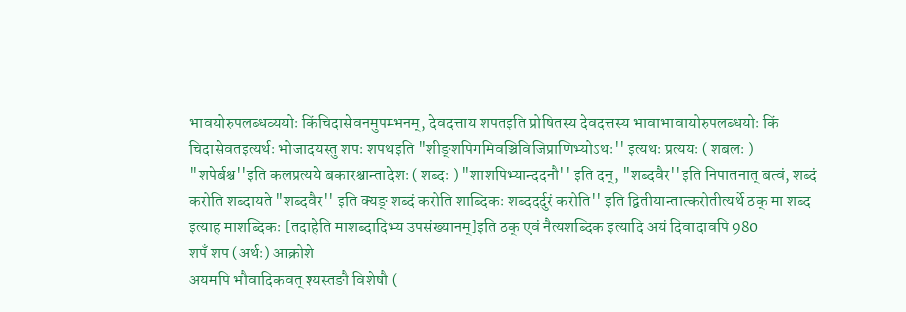भावयोरुपलब्धव्ययोः किंचिदासेवनमुपम्भनम्, देवदत्ताय शपतइति प्रोषितस्य देवदत्तस्य भावाभावायोरुपलब्धयोः किं चिदासेवतइत्यर्थः भोजादयस्तु शपः शपथइति "शीङ्शपिगमिवञ्चिविजिप्राणिभ्योऽथः'' इत्यथः प्रत्ययः ( शबलः ) "शपेर्बश्च''इति कलप्रत्यये बकारश्चान्तादेशः ( शब्दः ) "शाशपिभ्यान्ददनौ'' इति दन्, "शब्दवैर''इति निपातनात् बत्वं, शब्दं करोति शब्दायते "शब्दवैर'' इति क्यङ् शब्दं करोति शाब्दिकः शब्ददर्दुरं करोति'' इति द्वितीयान्तात्करोतीत्यर्थे ठक् मा शब्द इत्याह माशब्दिकः [तदाहेति माशब्दादिभ्य उपसंख्यानम्]इति ठक् एवं नैत्यशब्दिक इत्यादि अयं दिवादावपि 980
शपँ शप (अर्थः) आक्रोशे
अयमपि भौवादिकवत् श्यस्तङौ विशेषौ (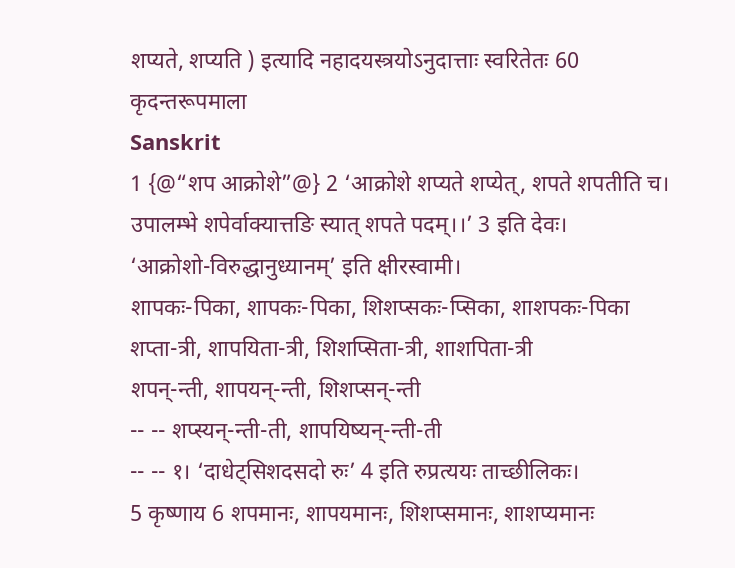शप्यते, शप्यति ) इत्यादि नहादयस्त्रयोऽनुदात्ताः स्वरितेतः 60
कृदन्तरूपमाला
Sanskrit
1 {@“शप आक्रोशे”@} 2 ‘आक्रोशे शप्यते शप्येत्, शपते शपतीति च।
उपालम्भे शपेर्वाक्यात्तङि स्यात् शपते पदम्।।’ 3 इति देवः।
‘आक्रोशो-विरुद्धानुध्यानम्’ इति क्षीरस्वामी।
शापकः-पिका, शापकः-पिका, शिशप्सकः-प्सिका, शाशपकः-पिका
शप्ता-त्री, शापयिता-त्री, शिशप्सिता-त्री, शाशपिता-त्री
शपन्-न्ती, शापयन्-न्ती, शिशप्सन्-न्ती
-- -- शप्स्यन्-न्ती-ती, शापयिष्यन्-न्ती-ती
-- -- १। ‘दाधेट्सिशदसदो रुः’ 4 इति रुप्रत्ययः ताच्छीलिकः।
5 कृष्णाय 6 शपमानः, शापयमानः, शिशप्समानः, शाशप्यमानः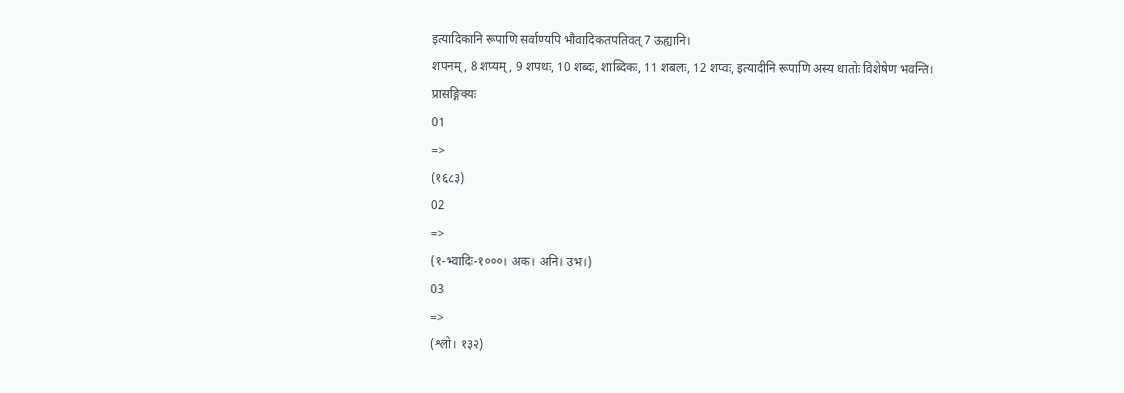इत्यादिकानि रूपाणि सर्वाण्यपि भौवादिकतपतिवत् 7 ऊह्यानि।
शपनम्, 8 शप्यम्, 9 शपथः, 10 शब्दः, शाब्दिकः, 11 शबलः, 12 शप्वः, इत्यादीनि रूपाणि अस्य धातोः विशेषेण भवन्ति।
प्रासङ्गिक्यः
01
=>
(१६८३)
02
=>
(१-भ्वादिः-१०००। अक। अनि। उभ।)
03
=>
(श्लो। १३२)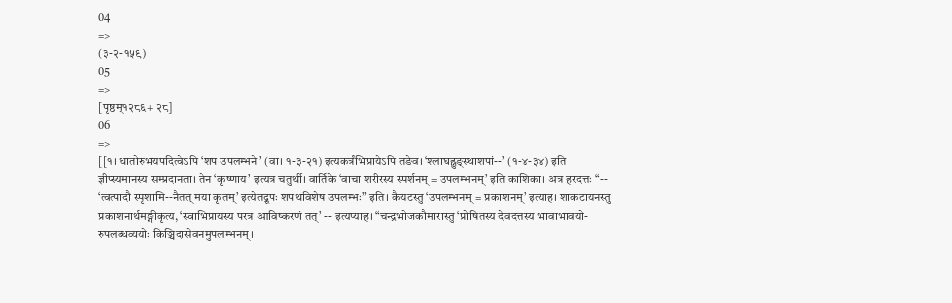04
=>
(३-२-१५९)
05
=>
[पृष्ठम्१२८६+ २८]
06
=>
[[१। धातोरुभयपदित्वेऽपि ‘शप उपलम्भने’ (वा। १-३-२१) इत्यकर्त्रंभिप्रायेऽपि तङेव। ‘श्लाघह्नुङ्स्थाशपां--’ (१-४-३४) इति ज्ञीप्स्यमानस्य सम्प्रदानता। तेन ‘कृष्णाय’ इत्यत्र चतुर्थी। वार्तिके ‘वाचा शरीरस्य स्पर्शनम् = उपलम्भनम्’ इति काशिका। अत्र हरदत्तः “-- ‘त्वत्पादौ स्पृशामि--नैतत् मया कृतम्’ इत्येतद्रूपः शपथविशेष उपलम्भः” इति। कैयटस्तु ‘उपलम्भनम् = प्रकाशनम्’ इत्याह। शाकटायनस्तु प्रकाशनार्थमङ्गीकृत्य, ‘स्वाभिप्रायस्य परत्र आविष्करणं तत्’ -- इत्यप्याह। “चन्द्रभोजकौमारास्तु ‘प्रोषितस्य देवदत्तस्य भावाभावयो- रुपलब्धव्ययोः किञ्चिदासेवनमुपलम्भनम्।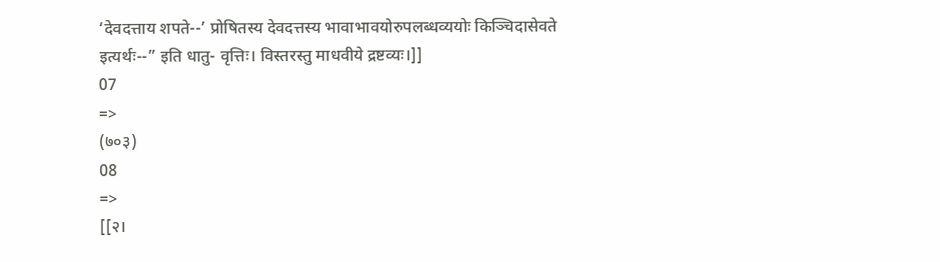‘देवदत्ताय शपते--’ प्रोषितस्य देवदत्तस्य भावाभावयोरुपलब्धव्ययोः किञ्चिदासेवते इत्यर्थः--” इति धातु- वृत्तिः। विस्तरस्तु माधवीये द्रष्टव्यः।]]
07
=>
(७०३)
08
=>
[[२।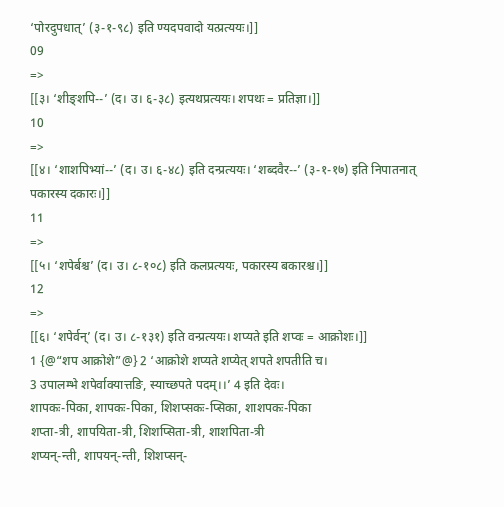‘पोरदुपधात्’ (३-१-९८) इति ण्यदपवादो यत्प्रत्ययः।]]
09
=>
[[३। ‘शीङ्शपि--’ (द। उ। ६-३८) इत्यथप्रत्ययः। शपथः = प्रतिज्ञा।]]
10
=>
[[४। ‘शाशपिभ्यां--’ (द। उ। ६-४८) इति दन्प्रत्ययः। ‘शब्दवैर--’ (३-१-१७) इति निपातनात् पकारस्य दकारः।]]
11
=>
[[५। ‘शपेर्बश्च’ (द। उ। ८-१०८) इति कलप्रत्ययः, पकारस्य बकारश्च।]]
12
=>
[[६। ‘शपेर्वन्’ (द। उ। ८-१३१) इति वन्प्रत्ययः। शप्यते इति शप्वः = आक्रोशः।]]
1 {@“शप आक्रोशे”@} 2 ‘आक्रोशे शप्यते शप्येत् शपते शपतीति च।
3 उपालम्भे शपेर्वाक्यात्तङि, स्याच्छपते पदम्।।’ 4 इति देवः।
शापकः-पिका, शापकः-पिका, शिशप्सकः-प्सिका, शाशपकः-पिका
शप्ता-त्री, शापयिता-त्री, शिशप्सिता-त्री, शाशपिता-त्री
शप्यन्-न्ती, शापयन्-न्ती, शिशप्सन्-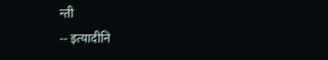न्ती
-- इत्यादीनि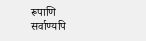रूपाणि सर्वाण्यपि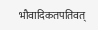भौवादिकतपतिवत्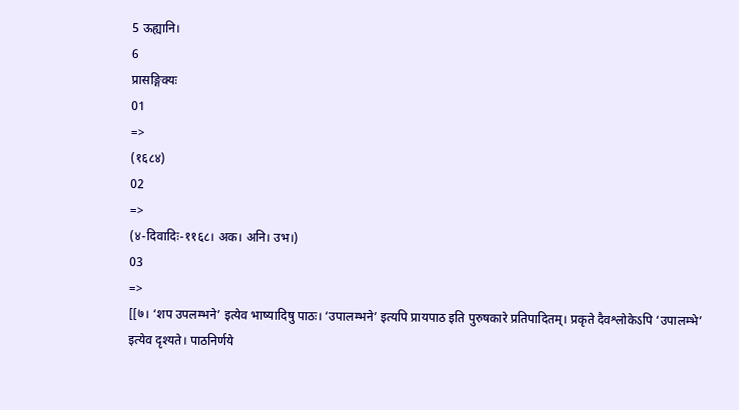5 ऊह्यानि।
6
प्रासङ्गिक्यः
01
=>
(१६८४)
02
=>
(४-दिवादिः-११६८। अक। अनि। उभ।)
03
=>
[[७। ‘शप उपलम्भने’ इत्येव भाष्यादिषु पाठः। ‘उपालम्भने’ इत्यपि प्रायपाठ इति पुरुषकारे प्रतिपादितम्। प्रकृते दैवश्लोकेऽपि ‘उपालम्भे’ इत्येव दृश्यते। पाठनिर्णये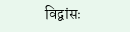विद्वांसः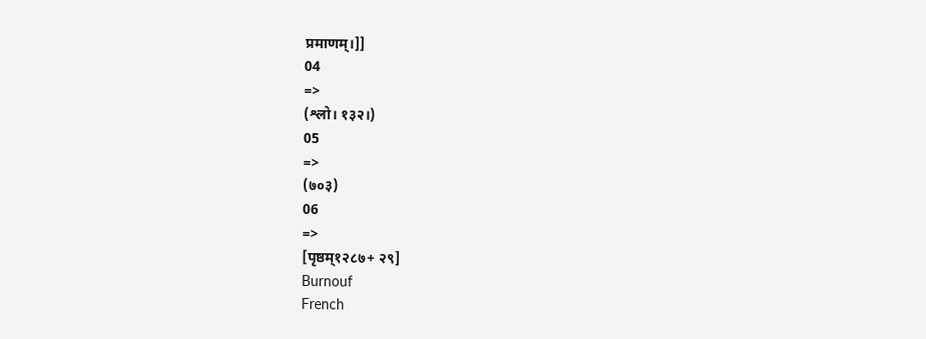प्रमाणम्।]]
04
=>
(श्लो। १३२।)
05
=>
(७०३)
06
=>
[पृष्ठम्१२८७+ २९]
Burnouf
French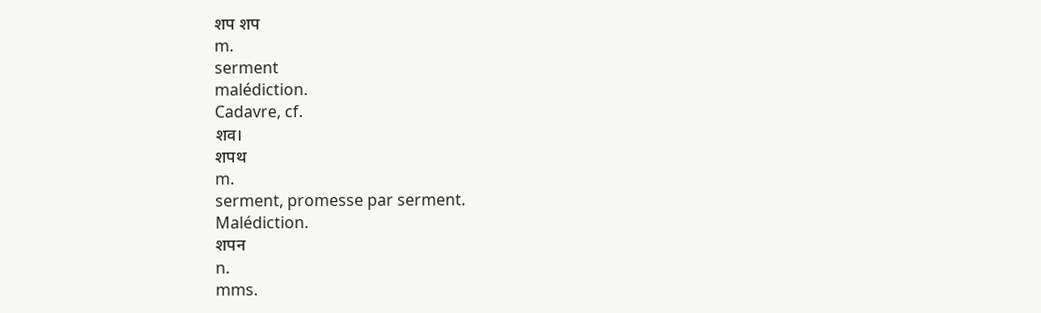शप शप
m.
serment
malédiction.
Cadavre, cf.
शव।
शपथ
m.
serment, promesse par serment.
Malédiction.
शपन
n.
mms.